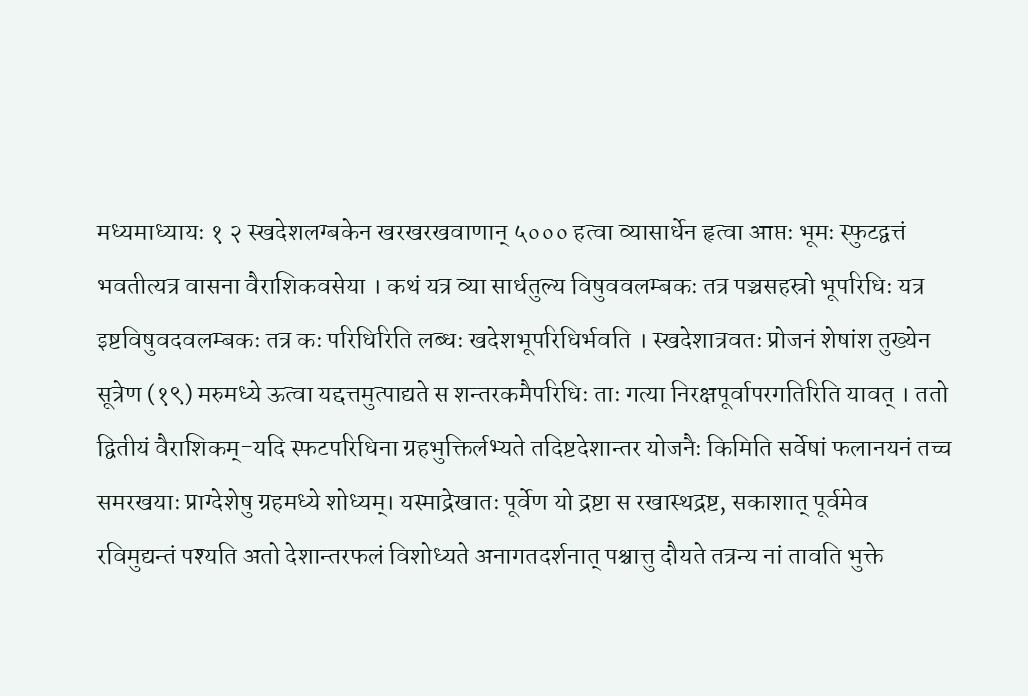मध्यमाध्यायः १ २ स्खदेशलग्बकेन खरखरखवाणान् ५००० हत्वा व्यासार्धेन हृत्वा आप्तः भूमः स्फुटद्वत्तं भवतीत्यत्र वासना वैराशिकवसेया । कथं यत्र व्या सार्धतुल्य विषुववलम्बकः तत्र पञ्चसहस्रो भूपरिधिः यत्र इष्टविषुवदवलम्बकः तत्र कः परिधिरिति लब्धः खदेशभूपरिधिर्भवति । स्खदेशात्रवतः प्रोजनं शेषांश तुख्येन सूत्रेण (१९) मरुमध्ये ऊत्वा यद्दत्तमुत्पाद्यते स शन्तरकमैपरिधिः ताः गत्या निरक्षपूर्वापरगतिरिति यावत् । ततो द्वितीयं वैराशिकम्-यदि स्फटपरिधिना ग्रहभुक्तिर्लभ्यते तदिष्टदेशान्तर योजनैः किमिति सर्वेषां फलानयनं तच्च समरखयाः प्राग्देशेषु ग्रहमध्ये शोध्यम्। यस्माद्रेखातः पूर्वेण यो द्रष्टा स रखास्थद्रष्ट, सकाशात् पूर्वमेव रविमुद्यन्तं पश्यति अतो देशान्तरफलं विशोध्यते अनागतदर्शनात् पश्चात्तु दौयते तत्रन्य नां तावति भुक्ते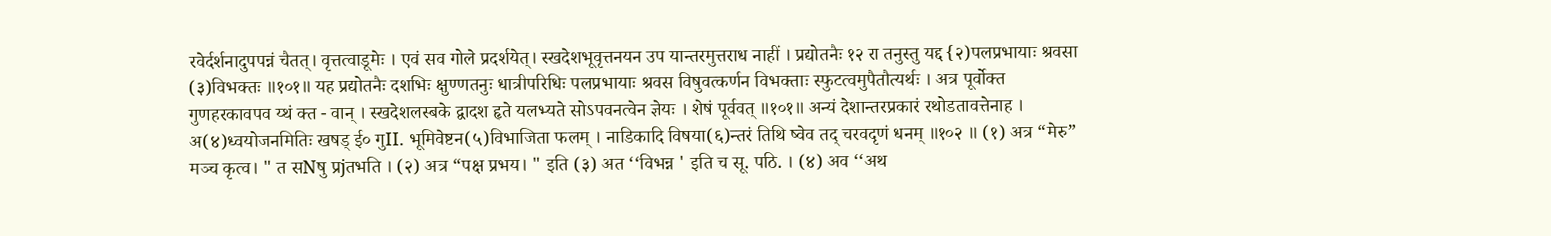रवेर्दर्शनादुपपन्नं चैतत्। वृत्तत्वाडूमेः । एवं सव गोले प्रदर्शयेत्। स्खदेशभूवृत्तनयन उप यान्तरमुत्तराध नाहीं । प्रद्योतनैः १२ रा तनुस्तु यद्द {२)पलप्रभायाः श्रवसा (३)विभक्तः ॥१०१॥ यह प्रद्योतनैः दशभिः क्षुण्णतनुः धात्रीपरिधिः पलप्रभायाः श्रवस विषुवत्कर्णन विभक्ताः स्फुटत्वमुपैतौत्यर्थः । अत्र पूर्वोक्त गुणहरकावपव य्थं क्त - वान् । स्खदेशलस्बके द्वादश हृते यलभ्यते सोऽपवनत्वेन ज्ञेयः । शेषं पूर्ववत् ॥१०१॥ अन्यं देशान्तरप्रकारं रथोडतावत्तेनाह । अ(४)ध्वयोजनमितिः खषड् ई० गुII. भूमिवेष्टन(५)विभाजिता फलम् । नाडिकादि विषया(६)न्तरं तिथि ष्वेव तद् चरवदृणं धनम् ॥१०२ ॥ (१) अत्र “मेरु” मञ्च कृत्व। " त सNषु प्रjतभति । (२) अत्र “पक्ष प्रभय। " इति (३) अत ‘‘विभन्न ' इति च सू. पठि. । (४) अव ‘‘अथ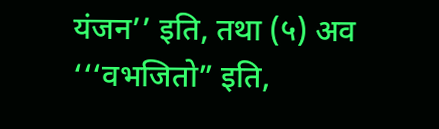यंजन’’ इति, तथा (५) अव ‘‘‘वभजितो” इति,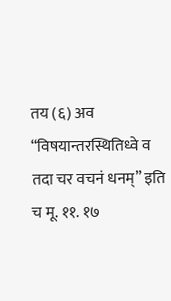तय (६) अव “विषयान्तरस्थितिध्वे व तदा चर वचनं धनम्” इति च मू. ११. १७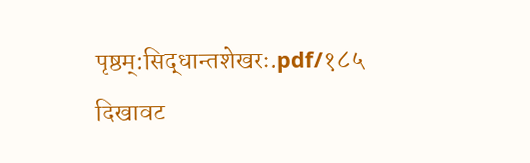पृष्ठम्:सिद्धान्तशेखरः.pdf/१८५
दिखावट